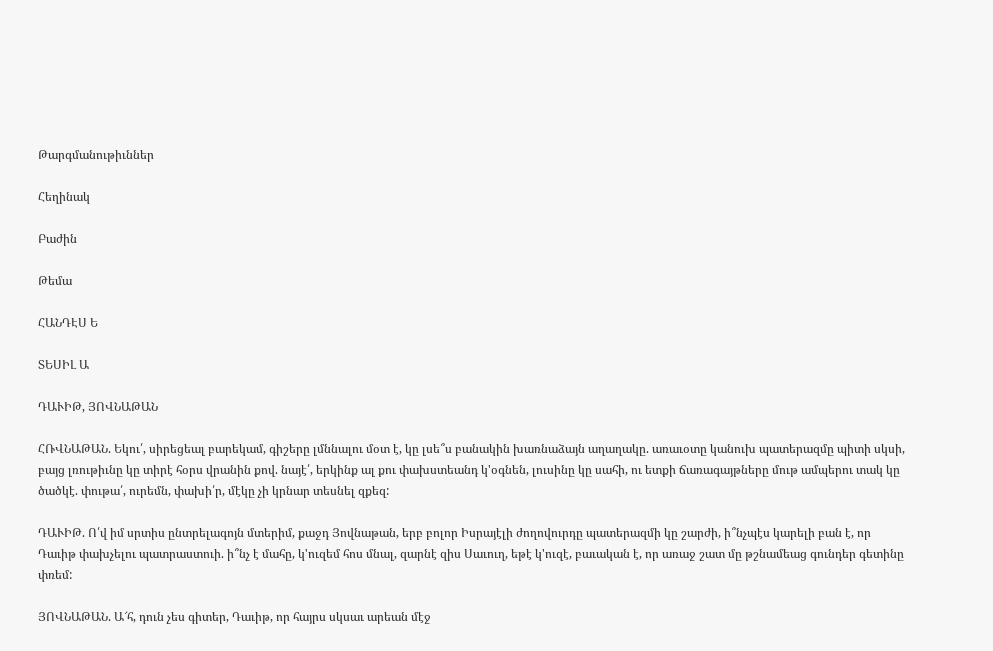Թարգմանութիւններ

Հեղինակ

Բաժին

Թեմա

ՀԱՆԴԷՍ Ե

ՏԵՍԻԼ Ա

ԴԱՒԻԹ, ՅՈՎՆԱԹԱՆ

ՀՌՎՆԱԹԱՆ. Եկու՛, սիրեցեալ բարեկամ, գիշերը լմննալու մօտ է, կը լսե՞ս բանակին խառնաձայն աղաղակը. առաւօտը կանուխ պատերազմը պիտի սկսի, բայց լռութիւնը կը տիրէ հօրս վրանին քով. նայէ՛, երկինք ալ քու փախստեանդ կ'օգնեն, լուսինը կը սահի, ու ետքի ճառագայթները մութ ամպերու տակ կը ծածկէ. փութա՛, ուրեմն, փախի՛ր, մէկը չի կրնար տեսնել զքեզ:

ԴԱՒԻԹ. Ո՛վ իմ սրտիս ընտրելագոյն մտերիմ, քաջդ Յովնաթան, երբ բոլոր Իսրայէլի ժողովուրդը պատերազմի կը շարժի, ի՞նչպէս կարելի բան է, որ Դաւիթ փախչելու պատրաստուի. ի՞նչ է մահը, կ'ուզեմ հոս մնալ, զարնէ զիս Սաւուղ, եթէ կ'ուզէ, բաւական է, որ առաջ շատ մը թշնամեաց գունդեր գետինը փռեմ:

ՅՈՎՆԱԹԱՆ. Ա՜հ, դուն չես գիտեր, Դաւիթ, որ հայրս սկսաւ արեան մէջ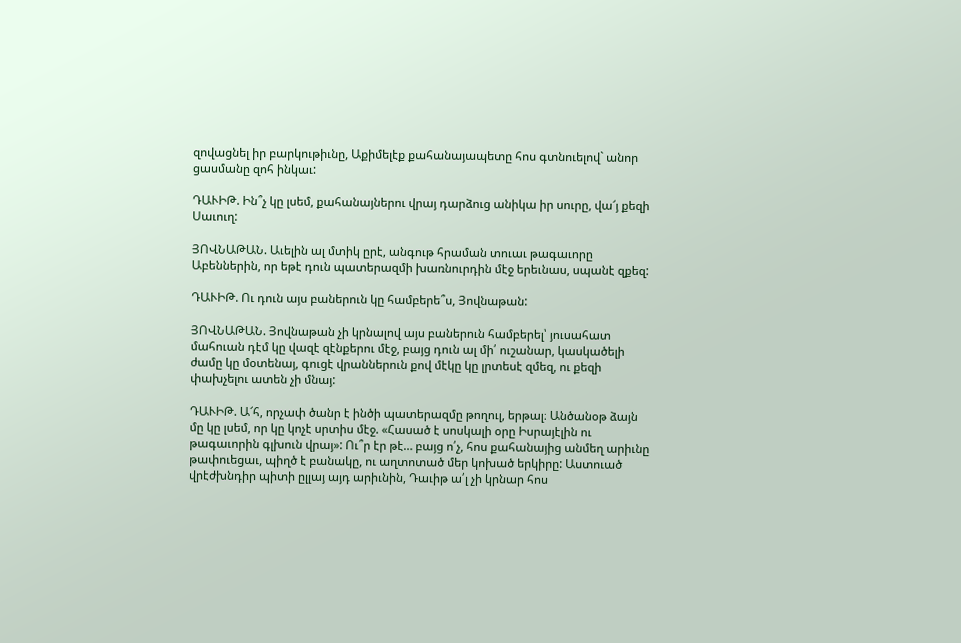զովացնել իր բարկութիւնը, Աքիմելէք քահանայապետը հոս գտնուելով` անոր ցասմանը զոհ ինկաւ:

ԴԱՒԻԹ. Ին՞չ կը լսեմ, քահանայներու վրայ դարձուց անիկա իր սուրը, վա՜յ քեզի Սաւուղ:

ՅՈՎՆԱԹԱՆ. Աւելին ալ մտիկ ըրէ, անգութ հրաման տուաւ թագաւորը Աբեններին, որ եթէ դուն պատերազմի խառնուրդին մէջ երեւնաս, սպանէ զքեզ:

ԴԱՒԻԹ. Ու դուն այս բաներուն կը համբերե՞ս, Յովնաթան:

ՅՈՎՆԱԹԱՆ. Յովնաթան չի կրնալով այս բաներուն համբերել՝ յուսահատ մահուան դէմ կը վազէ զէնքերու մէջ, բայց դուն ալ մի՛ ուշանար, կասկածելի ժամը կը մօտենայ, գուցէ վրաններուն քով մէկը կը լրտեսէ զմեզ, ու քեզի փախչելու ատեն չի մնայ:

ԴԱՒԻԹ. Ա՜հ, որչափ ծանր է ինծի պատերազմը թողուլ, երթալ։ Անծանօթ ձայն մը կը լսեմ, որ կը կոչէ սրտիս մէջ. «Հասած է սոսկալի օրը Իսրայէլին ու թագաւորին գլխուն վրայ»: Ու՞ր էր թէ… բայց ո՛չ, հոս քահանայից անմեղ արիւնը թափուեցաւ, պիղծ է բանակը, ու աղտոտած մեր կոխած երկիրը: Աստուած վրէժխնդիր պիտի ըլլայ այդ արիւնին, Դաւիթ ա՛լ չի կրնար հոս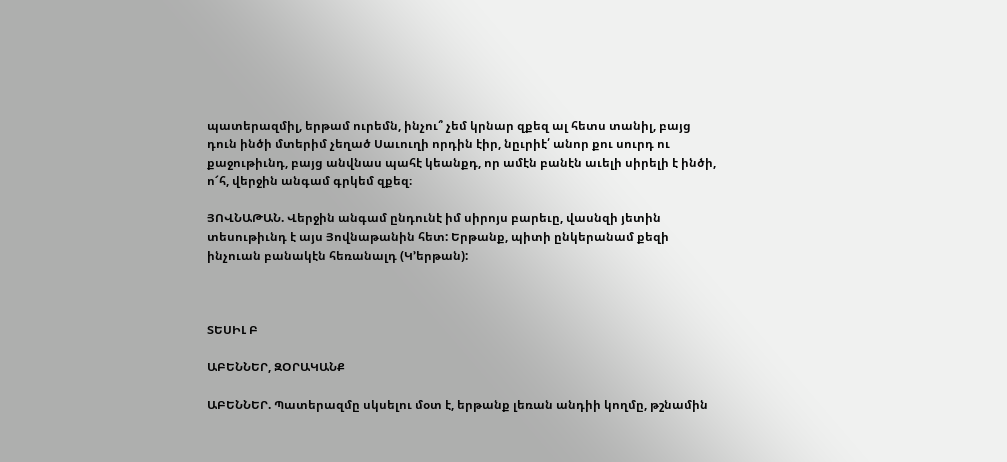պատերազմիլ, երթամ ուրեմն, ինչու՞ չեմ կրնար զքեզ ալ հետս տանիլ, բայց դուն ինծի մտերիմ չեղած Սաւուղի որդին էիր, նըւրիէ՛ անոր քու սուրդ ու քաջութիւնդ, բայց անվնաս պահէ կեանքդ, որ ամէն բանէն աւելի սիրելի է ինծի, ո՜հ, վերջին անգամ գրկեմ զքեզ։

ՅՈՎՆԱԹԱՆ. Վերջին անգամ ընդունէ իմ սիրոյս բարեւը, վասնզի յետին տեսութիւնդ է այս Յովնաթանին հետ: Երթանք, պիտի ընկերանամ քեզի ինչուան բանակէն հեռանալդ (Կ՚երթան):



ՏԵՍԻԼ Բ

ԱԲԵՆՆԵՐ, ԶՕՐԱԿԱՆՔ

ԱԲԵՆՆԵՐ. Պատերազմը սկսելու մօտ է, երթանք լեռան անդիի կողմը, թշնամին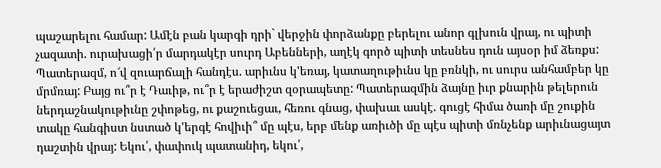պաշարելու համար: Ամէն բան կարգի դրի` վերջին փորձանքը բերելու անոր գլխուն վրայ, ու պիտի չազատի. ուրախացի՛ր մարդակէր սուրդ Աբենների, աղէկ գործ պիտի տեսնես դուն այսօր իմ ձեռքս: Պատերազմ, ո՜վ զուարճալի հանդէս. արիւնս կ'եռայ, կատաղութիւնս կը բռնկի, ու սուրս անհամբեր կը մրմռայ: Բայց ու՞ր է Դաւիթ, ու՞ր է երաժիշտ զօրապետը: Պատերազմին ձայնը իւր քնարին թելերուն ներդաշնակութիւնը շփոթեց, ու քաշուեցաւ, հեռու գնաց, փախաւ ասկէ. գուցէ հիմա ծառի մը շուքին տակը հանգիստ նստած կ'երգէ հովիւի՞ մը պէս, երբ մենք առիւծի մը պէս պիտի մռնչենք արիւնացայտ դաշտին վրայ: Եկու՛, փափուկ պատանիդ, եկու՛,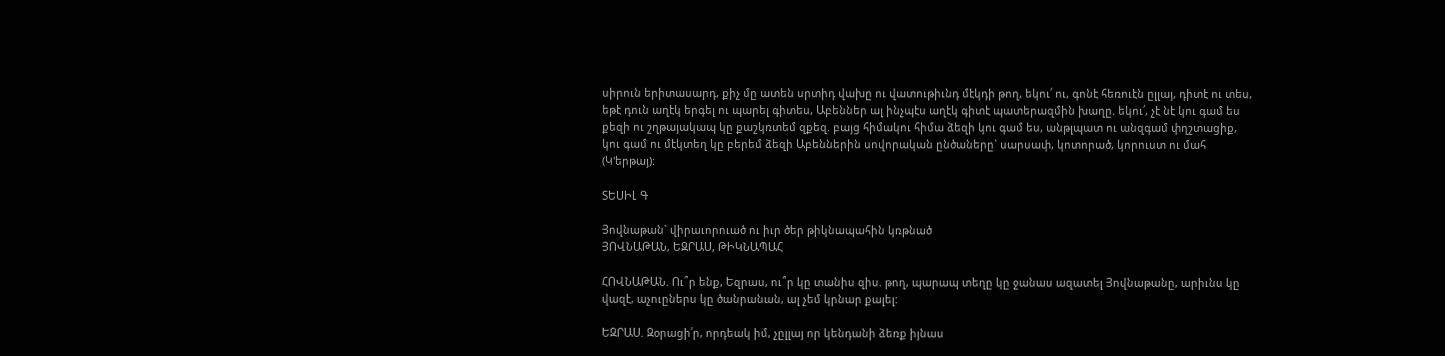սիրուն երիտասարդ, քիչ մը ատեն սրտիդ վախը ու վատութիւնդ մէկդի թող, եկու՛ ու, գոնէ հեռուէն ըլլայ, դիտէ ու տես, եթէ դուն աղէկ երգել ու պարել գիտես, Աբեններ ալ ինչպէս աղէկ գիտէ պատերազմին խաղը. եկու՛, չէ նէ կու գամ ես քեզի ու շղթայակապ կը քաշկռտեմ զքեզ. բայց հիմակու հիմա ձեզի կու գամ ես, անթլպատ ու անզգամ փղշտացիք, կու գամ ու մէկտեղ կը բերեմ ձեզի Աբեններին սովորական ընծաները` սարսափ, կոտորած, կորուստ ու մահ (Կ'երթայ):

ՏԵՍԻԼ Գ

Յովնաթան` վիրաւորուած ու իւր ծեր թիկնապահին կռթնած
ՅՈՎՆԱԹԱՆ, ԵԶՐԱՍ, ԹԻԿՆԱՊԱՀ

ՀՈՎՆԱԹԱՆ. Ու՞ր ենք, Եզրաս, ու՞ր կը տանիս զիս. թող, պարապ տեղը կը ջանաս ազատել Յովնաթանը, արիւնս կը վազէ, աչուըներս կը ծանրանան, ալ չեմ կրնար քալել:

ԵԶՐԱՍ. Զօրացի՛ր, որդեակ իմ, չըլլայ որ կենդանի ձեռք իյնաս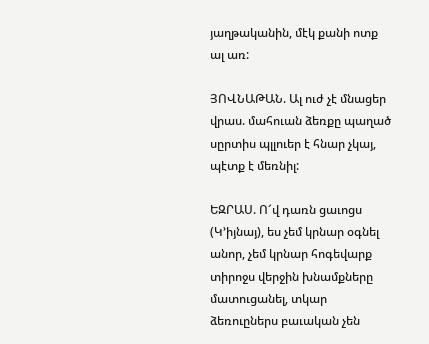յաղթականին, մէկ քանի ոտք ալ առ:

ՅՈՎՆԱԹԱՆ. Ալ ուժ չէ մնացեր վրաս. մահուան ձեռքը պաղած սըրտիս պլլուեր է հնար չկայ, պէտք է մեռնիլ:

ԵԶՐԱՍ. Ո՜վ դառն ցաւոցս (Կ՚իյնայ), ես չեմ կրնար օգնել անոր, չեմ կրնար հոգեվարք տիրոջս վերջին խնամքները մատուցանել, տկար ձեռուըներս բաւական չեն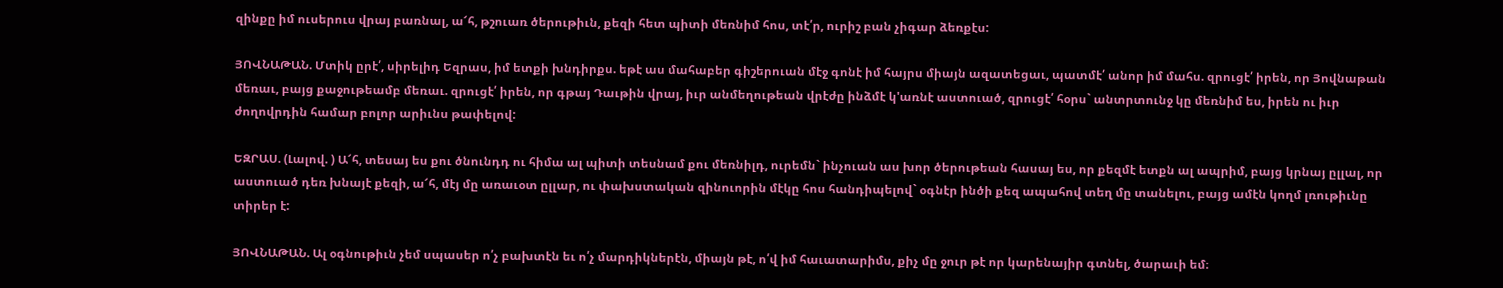զինքը իմ ուսերուս վրայ բառնալ, ա՜հ, թշուառ ծերութիւն, քեզի հետ պիտի մեռնիմ հոս, տէ՛ր, ուրիշ բան չիգար ձեռքէս:

ՅՈՎՆԱԹԱՆ. Մտիկ ըրէ՛, սիրելիդ Եզրաս, իմ ետքի խնդիրքս. եթէ աս մահաբեր գիշերուան մէջ գոնէ իմ հայրս միայն ազատեցաւ, պատմէ՛ անոր իմ մահս. զրուցէ՛ իրեն, որ Յովնաթան մեռաւ, բայց քաջութեամբ մեռաւ. զրուցէ՛ իրեն, որ գթայ Դաւթին վրայ, իւր անմեղութեան վրէժը ինձմէ կ'առնէ աստուած, զրուցէ՛ հօրս` անտրտունջ կը մեռնիմ ես, իրեն ու իւր ժողովրդին համար բոլոր արիւնս թափելով:

ԵԶՐԱՍ. (Լալով. ) Ա՜հ, տեսայ ես քու ծնունդդ ու հիմա ալ պիտի տեսնամ քու մեռնիլդ, ուրեմն` ինչուան աս խոր ծերութեան հասայ ես, որ քեզմէ ետքն ալ ապրիմ, բայց կրնայ ըլլալ, որ աստուած դեռ խնայէ քեզի, ա՜հ, մէյ մը առաւօտ ըլլար, ու փախստական զինուորին մէկը հոս հանդիպելով` օգնէր ինծի քեզ ապահով տեղ մը տանելու, բայց ամէն կողմ լռութիւնը տիրեր է:

ՅՈՎՆԱԹԱՆ. Ալ օգնութիւն չեմ սպասեր ո՛չ բախտէն եւ ո՛չ մարդիկներէն, միայն թէ, ո՛վ իմ հաւատարիմս, քիչ մը ջուր թէ որ կարենայիր գտնել, ծարաւի եմ։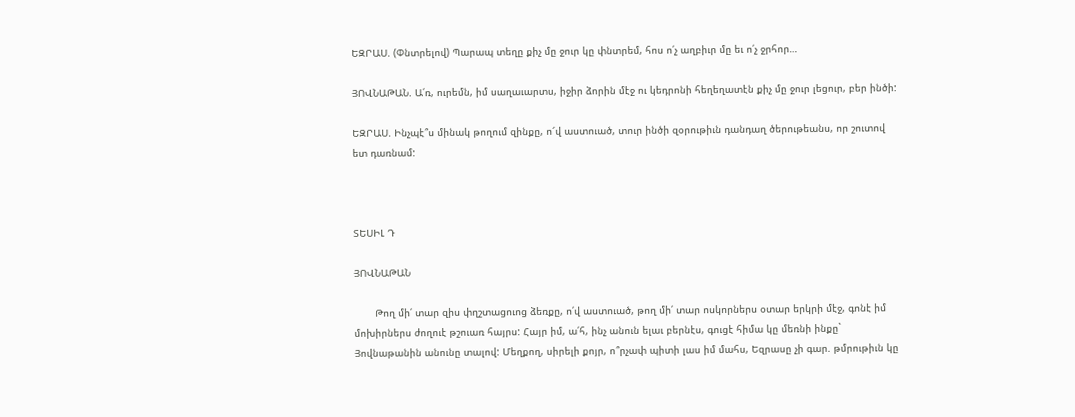ԵԶՐԱՍ. (Փնտրելով) Պարապ տեղը քիչ մը ջուր կը փնտրեմ, հոս ո՛չ աղբիւր մը եւ ո՛չ ջրհոր…

ՅՈՎՆԱԹԱՆ. Ա՛ռ, ուրեմն, իմ սաղաւարտս, իջիր ձորին մէջ ու կեդրոնի հեղեղատէն քիչ մը ջուր լեցուր, բեր ինծի:

ԵԶՐԱՍ. Ինչպէ՞ս մինակ թողում զինքը, ո՜վ աստուած, տուր ինծի զօրութիւն դանդաղ ծերութեանս, որ շուտով ետ դառնամ:



ՏԵՍԻԼ Դ

ՅՈՎՆԱԹԱՆ

       Թող մի՛ տար զիս փղշտացուոց ձեռքը, ո՛վ աստուած, թող մի՛ տար ոսկորներս օտար երկրի մէջ, գոնէ իմ մոխիրներս ժողուէ թշուառ հայրս: Հայր իմ, ա՛հ, ինչ անուն ելաւ բերնէս, գուցէ հիմա կը մեռնի ինքը` Յովնաթանին անունը տալով: Մեղքող, սիրելի քոյր, ո՞րչափ պիտի լաս իմ մահս, Եզրասը չի գար. թմրութիւն կը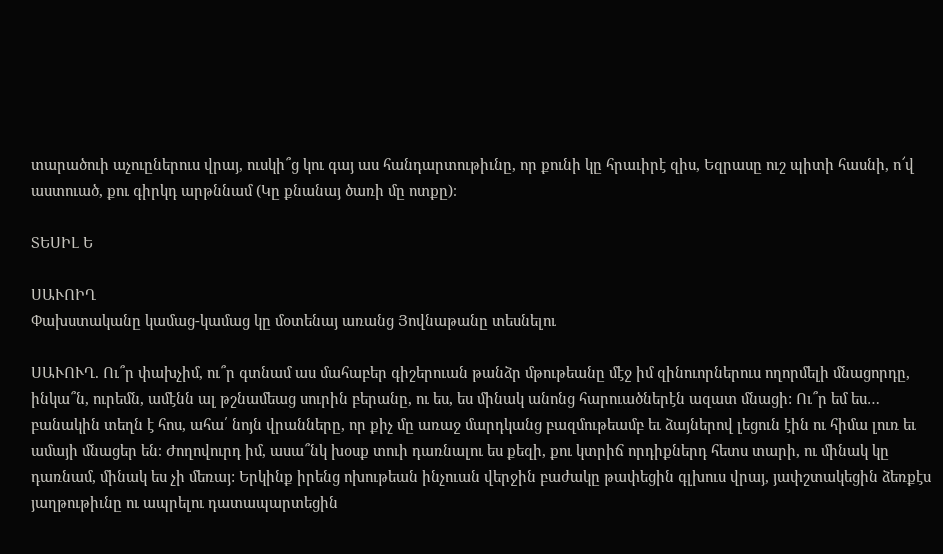տարածուի աչուըներուս վրայ, ուսկի՞ց կու գայ աս հանդարտութիւնը, որ քունի կը հրաւիրէ զիս, Եզրասը ուշ պիտի հասնի, ո՜վ աստուած, քու գիրկդ արթննամ (Կը քնանայ ծառի մը ոտքը)։

ՏԵՍԻԼ Ե

ՍԱՒՈԻՂ
Փախստականը կամաց-կամաց կը մօտենայ առանց Յովնաթանը տեսնելու

ՍԱՒՈՒՂ. Ու՞ր փախչիմ, ու՞ր գտնամ աս մահաբեր գիշերուան թանձր մթութեանը մէջ իմ զինուորներուս ողորմելի մնացորդը, ինկա՞ն, ուրեմն, ամէնն ալ թշնամեաց սուրին բերանը, ու ես, ես մինակ անոնց հարուածներէն ազատ մնացի: Ու՞ր եմ ես… բանակին տեղն է հոս, ահա՛ նոյն վրանները, որ քիչ մը առաջ մարդկանց բազմութեամբ եւ ձայներով լեցուն էին ու հիմա լուռ եւ ամայի մնացեր են։ Ժողովուրդ իմ, ասա՞նկ խօսք տուի դառնալու ես քեզի, քու կտրիճ որդիքներդ հետս տարի, ու մինակ կը դառնամ, մինակ ես չի մեռայ: Երկինք իրենց ոխութեան ինչուան վերջին բաժակը թափեցին գլխուս վրայ, յափշտակեցին ձեռքէս յաղթութիւնը ու ապրելու դատապարտեցին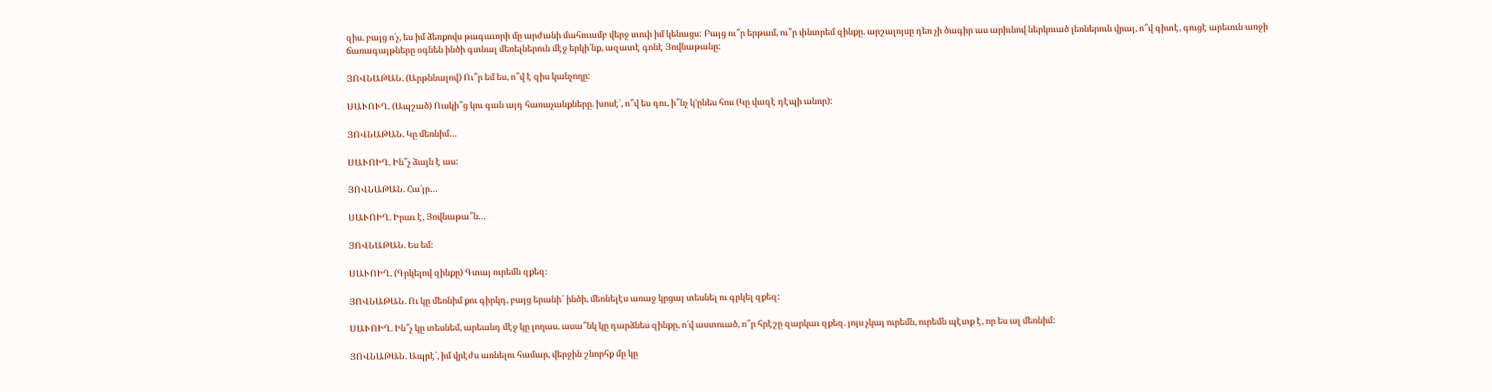զիս. բայց ո՛չ, ես իմ ձեռքովս թագաւորի մը արժանի մահուամբ վերջ տուի իմ կենացս: Բայց ու՞ր երթամ, ու՞ր փնտրեմ զինքը. արշալոյսը դեռ չի ծագիր աս արիւնով ներկուած լեռներուն վրայ, ո՞վ գիտէ, գուցէ արեւուն առջի ճառագայթները օգնեն ինծի գտնալ մեռելներուն մէջ երկի՛նք, ազատէ գոնէ Յովնաթանը:

ՅՈՎՆԱԹԱՆ. (Արթննալով) Ու՞ր եմ ես, ո՞վ է զիս կանչողը:

ՍԱՒՈՒՂ. (Ապշած) Ուսկի՞ց կու գան այդ հառաչանքները. խոսէ՛, ո՞վ ես դու, ի՞նչ կ'ընես հոս (Կը վազէ դէպի անոր):

ՅՈՎՆԱԹԱՆ. Կը մեռնիմ…

ՍԱՒՈԻՂ. Ին՞չ ձայն է աս:

ՅՈՎՆԱԹԱՆ. Հա՛յր…

ՍԱՒՈԻՂ. Իրաւ է, Յովնաթա՞ն…

ՅՈՎՆԱԹԱՆ. Ես եմ։

ՍԱՒՈԻՂ. (Գրկելով զինքը) Գտայ ուրեմն զքեզ։

ՅՈՎՆԱԹԱՆ. Ու կը մեռնիմ քու գիրկդ, բայց երանի՜ ինծի, մեռնելէս առաջ կրցայ տեսնել ու գրկել զքեզ:

ՍԱՒՈԻՂ. Ին՞չ կը տեսնեմ, արեանդ մէջ կը լողաս. ասա՞նկ կը դարձնես զինքը, ո՛վ աստուած, ո՞ր հրէշը զարկաւ զքեզ. յոյս չկայ ուրեմն, ուրեմն պէտք է, որ ես ալ մեռնիմ:

ՅՈՎՆԱԹԱՆ. Ապրէ՛, իմ վրէժս առնելու համար, վերջին շնորհք մը կը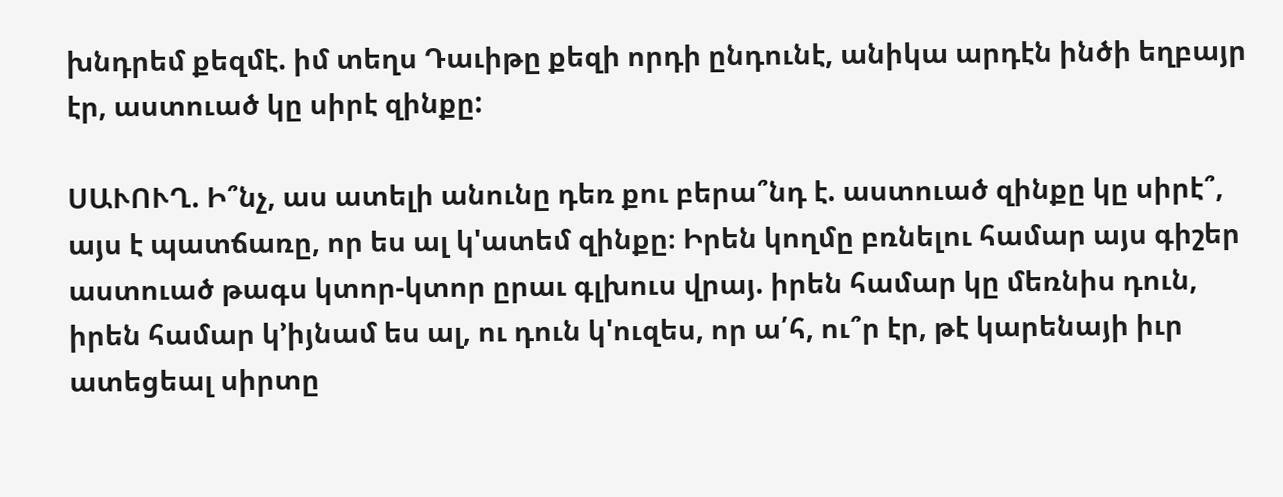խնդրեմ քեզմէ. իմ տեղս Դաւիթը քեզի որդի ընդունէ, անիկա արդէն ինծի եղբայր էր, աստուած կը սիրէ զինքը:

ՍԱՒՈՒՂ. Ի՞նչ, աս ատելի անունը դեռ քու բերա՞նդ է. աստուած զինքը կը սիրէ՞, այս է պատճառը, որ ես ալ կ'ատեմ զինքը։ Իրեն կողմը բռնելու համար այս գիշեր աստուած թագս կտոր-կտոր ըրաւ գլխուս վրայ. իրեն համար կը մեռնիս դուն, իրեն համար կ՚իյնամ ես ալ, ու դուն կ'ուզես, որ ա՛հ, ու՞ր էր, թէ կարենայի իւր ատեցեալ սիրտը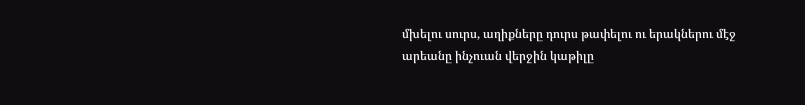մխելու սուրս, աղիքները դուրս թափելու ու երակներու մէջ արեանը ինչուան վերջին կաթիլը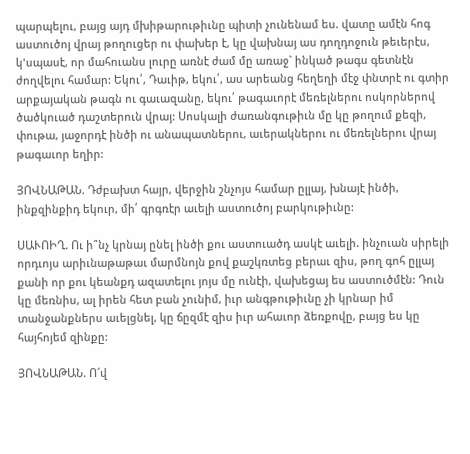պարպելու, բայց այդ մխիթարութիւնը պիտի չունենամ ես. վատը ամէն հոգ աստուծոյ վրայ թողուցեր ու փախեր է, կը վախնայ աս դողդոջուն թեւերէս, կ'սպասէ, որ մահուանս լուրը առնէ ժամ մը առաջ` ինկած թագս գետնէն ժողվելու համար: Եկու՛, Դաւիթ, եկու՛, աս արեանց հեղեղի մէջ փնտրէ ու գտիր արքայական թագն ու գաւազանը, եկու՛ թագաւորէ մեռելներու ոսկորներով ծածկուած դաշտերուն վրայ: Սոսկալի ժառանգութիւն մը կը թողում քեզի, փութա, յաջորդէ ինծի ու անապատներու, աւերակներու ու մեռելներու վրայ թագաւոր եղիր:

ՅՈՎՆԱԹԱՆ. Դժբախտ հայր, վերջին շնչոյս համար ըլլայ, խնայէ ինծի, ինքզինքիդ եկուր, մի՛ գրգռէր աւելի աստուծոյ բարկութիւնը:

ՍԱՒՈԻՂ. Ու ի՞նչ կրնայ ընել ինծի քու աստուածդ ասկէ աւելի. ինչուան սիրելի որդւոյս արիւնաթաթաւ մարմնոյն քով քաշկռտեց բերաւ զիս, թող գոհ ըլլայ քանի որ քու կեանքդ ազատելու յոյս մը ունէի, վախեցայ ես աստուծմէն: Դուն կը մեռնիս, ալ իրեն հետ բան չունիմ, իւր անգթութիւնը չի կրնար իմ տանջանքներս աւելցնել, կը ճըզմէ զիս իւր ահաւոր ձեռքովը, բայց ես կը հայհոյեմ զինքը:

ՅՈՎՆԱԹԱՆ. Ո՜վ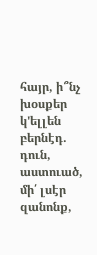հայր, ի՞նչ խօսքեր կ'ելլեն բերնէդ. դուն, աստուած, մի՛ լսէր զանոնք,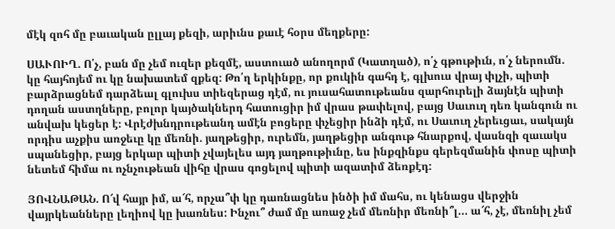մէկ զոհ մը բաւական ըլլայ քեզի, արիւնս քաւէ հօրս մեղքերը:

ՍԱՒՈԻՂ. Ո՛չ, բան մը չեմ ուզեր քեզմէ, աստուած անողորմ (Կատղած), ո՛չ գթութիւն, ո՛չ ներումն. կը հայհոյեմ ու կը նախատեմ զքեզ: Թո՛ղ երկինքը, որ քուկին գահդ է, գլխուս վրայ փլչի, պիտի բարձրացնեմ դարձեալ գլուխս տիեզերաց դէմ, ու յուսահատութեանս զարհուրելի ձայնէն պիտի դողան աստղները, բոլոր կայծակներդ հատուցիր իմ վրաս թափելով, բայց Սաւուղ դեռ կանգուն ու անվախ կեցեր է։ Վրէժխնդրութեանդ ամէն բոցերը փչեցիր ինձի դէմ, ու Սաւուղ չերեւցաւ, սակայն որդիս աչքիս առջեւը կը մեռնի. յաղթեցիր, ուրեմն, յաղթեցիր անգութ հնարքով, վասնզի զաւակս սպանեցիր, բայց երկար պիտի չվայելես այդ յաղթութիւնը, ես ինքզինքս գերեզմանին փոսը պիտի նետեմ հիմա ու ոչնչութեան վիհը վրաս գոցելով պիտի ազատիմ ձեռքէդ:

ՅՈՎՆԱԹԱՆ. Ո՜վ հայր իմ, ա՜հ, որչա՞փ կը դառնացնես ինծի իմ մահս, ու կենացս վերջին վայրկեանները լեղիով կը խառնես: Ինչու՞ ժամ մը առաջ չեմ մեռնիր մեռնի՞լ… ա՜հ, չէ, մեռնիլ չեմ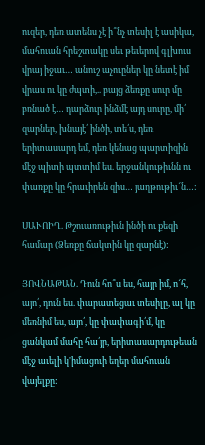ուզեր, դեռ ատենս չէ ի՞նչ տեսիլ է ասիկա, մահուան հրեշտակը սեւ թեւերով գլխուս վրայ իջաւ… անուշ աչուըներ կը նետէ իմ վրաս ու կը ժպտի,.. բայց ձեռքը սուր մը բռնած է… դարձուր ինձմէ այդ սուրը, մի՛ զարներ, խնայէ՛ ինծի, տե՛ս, դեռ երիտասարդ եմ, դեռ կենաց պարտիզին մէջ պիտի պտտիմ ես. երջանկութիւնն ու փառքը կը հրաւիրեն զիս… յաղթութիւ՜ն…:

ՍԱՒՈԻՂ. Թշուառութիւն ինծի ու քեզի համար (Ձեռքը ճակտին կը զարնէ):

ՅՈՎՆԱԹԱՆ. Դուն հո՞ս ես, հայր իմ, ո՜հ, այո՛, դուն ես. փարատեցաւ տեսիլը, ալ կը մեռնիմ ես, այո՛, կը փափագի՛մ, կը ցանկամ մահը հա՛յր, երիտասարդութեան մէջ աւելի կ'իմացուի եղեր մահուան վայելքը: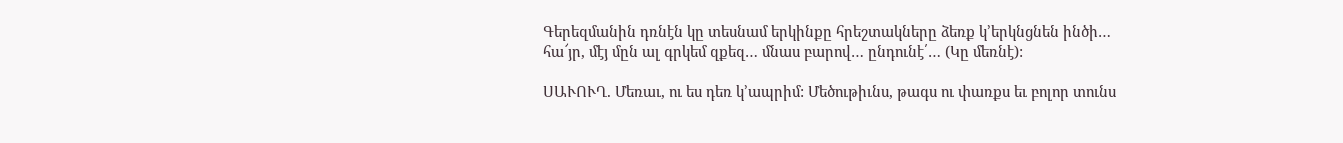Գերեզմանին դռնէն կը տեսնամ երկինքը հրեշտակները ձեռք կ՚երկնցնեն ինծի… հա՜յր, մէյ մըն ալ գրկեմ զքեզ… մնաս բարով… ընդունէ՛… (Կը մեռնէ):

ՍԱՒՈՒՂ. Մեռաւ, ու ես դեռ կ՚ապրիմ: Մեծութիւնս, թագս ու փառքս եւ բոլոր տունս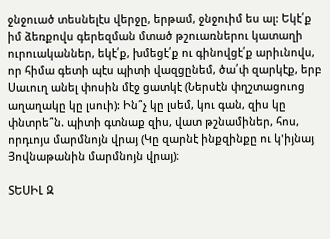ջնջուած տեսնելէս վերջը, երթամ, ջնջուիմ ես ալ: Եկէ՛ք իմ ձեռքովս գերեզման մտած թշուառներու կատաղի ուրուականներ, եկէ՛ք, խմեցէ՛ք ու գինովցէ՛ք արիւնովս, որ հիմա գետի պէս պիտի վազցընեմ, ծա՛փ զարկէք, երբ Սաւուղ անել փոսին մէջ ցատկէ (Ներսէն փղշտացուոց աղաղակը կը լսուի): Ին՞չ կը լսեմ, կու գան, զիս կը փնտրե՞ն. պիտի գտնաք զիս, վատ թշնամիներ, հոս, որդւոյս մարմնոյն վրայ (Կը զարնէ ինքզինքը ու կ'իյնայ Յովնաթանին մարմնոյն վրայ)։

ՏԵՍԻԼ Զ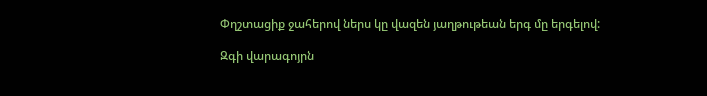Փղշտացիք ջահերով ներս կը վազեն յաղթութեան երգ մը երգելով:

Զգի վարագոյրն